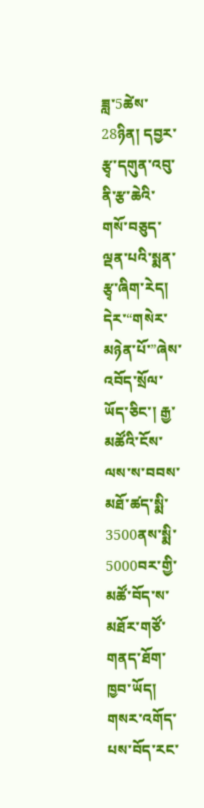ཟླ་5ཚེས་28ཉིན། དབྱར་རྩྭ་དགུན་འབུ་ནི་རྩ་ཆེའི་གསོ་བཅུད་ལྡན་པའི་སྨན་རྩྭ་ཞིག་རེད། དེར་“གསེར་མཉེན་པོ་”ཞེས་འབོད་སྲོལ་ཡོད་ཅིང་། རྒྱ་མཚོའི་ངོས་ལས་ས་བབས་མཐོ་ཚད་སྨི་3500ནས་སྨི་5000བར་གྱི་མཚོ་བོད་ས་མཐོར་གཙོ་གནད་ཐོག་ཁྱབ་ཡོད། གསར་འགོད་པས་བོད་རང་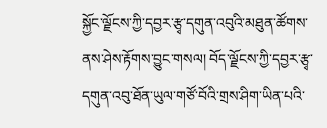སྐྱོང་ལྗོངས་ཀྱི་དབྱར་རྩྭ་དགུན་འབུའི་མཐུན་ཚོགས་ནས་ཤེས་རྟོགས་བྱུང་གསལ། བོད་ལྗོངས་ཀྱི་དབྱར་རྩྭ་དགུན་འབུ་ཐོན་ཡུལ་གཙོ་བོའི་གྲས་ཤིག་ཡིན་པའི་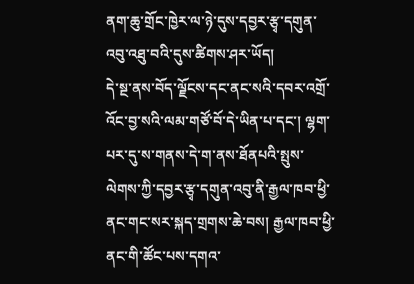ནག་ཆུ་གྲོང་ཁྱེར་ལ་ཉེ་དུས་དབྱར་རྩྭ་དགུན་འབུ་འཐུ་བའི་དུས་ཚིགས་ཤར་ཡོད།
དེ་སྔ་ནས་བོད་ལྗོངས་དང་ནང་སའི་དབར་འགྲོ་འོང་བྱ་སའི་ལམ་གཙོ་བོ་དེ་ཡིན་པ་དང་། ལྷག་པར་དུ་ས་གནས་དེ་ག་ནས་ཐོནཔའི་སྤུས་ལེགས་ཀྱི་དབྱར་རྩྭ་དགུན་འབུ་ནི་རྒྱལ་ཁབ་ཕྱི་ནང་གང་སར་སྐད་གྲགས་ཆེ་བས། རྒྱལ་ཁབ་ཕྱི་ནང་གི་ཚོང་པས་དགའ་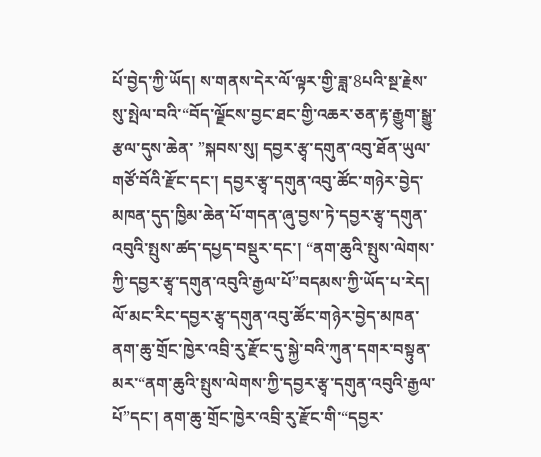པོ་བྱེད་ཀྱི་ཡོད། ས་གནས་དེར་ལོ་ལྟར་གྱི་ཟླ་8པའི་སྔ་རྗེས་སུ་སྤེལ་བའི་“བོད་ལྗོངས་བྱང་ཐང་གྱི་འཆར་ཅན་རྟ་རྒྱུག་སྒྱུ་རྩལ་དུས་ཆེན་ ”སྐབས་སུ། དབྱར་རྩྭ་དགུན་འབུ་ཐོན་ཡུལ་གཙོ་བོའི་རྫོང་དང་། དབྱར་རྩྭ་དགུན་འབུ་ཚོང་གཉེར་བྱེད་མཁན་དུད་ཁྱིམ་ཆེན་པོ་གདན་ཞུ་བྱས་ཏེ་དབྱར་རྩྭ་དགུན་འབུའི་སྤུས་ཚད་དཔྱད་བསྡུར་དང་། “ནག་ཆུའི་སྤུས་ལེགས་ཀྱི་དབྱར་རྩྭ་དགུན་འབུའི་རྒྱལ་པོ”བདམས་ཀྱི་ཡོད་པ་རེད།
ལོ་མང་རིང་དབྱར་རྩྭ་དགུན་འབུ་ཚོང་གཉེར་བྱེད་མཁན་ནག་ཆུ་གྲོང་ཁྱེར་འབྲི་རུ་རྫོང་དུ་སྐྱེ་བའི་ཀུན་དགར་བསྟུན་མར་“ནག་ཆུའི་སྤུས་ལེགས་ཀྱི་དབྱར་རྩྭ་དགུན་འབུའི་རྒྱལ་པོ”དང་། ནག་ཆུ་གྲོང་ཁྱེར་འབྲི་རུ་རྫོང་གི་“དབྱར་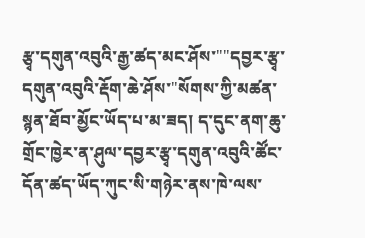རྩྭ་དགུན་འབུའི་རྒྱ་ཚད་མང་ཤོས་""དབྱར་རྩྭ་དགུན་འབུའི་རྡོག་ཆེ་ཤོས་"སོགས་ཀྱི་མཚན་སྙན་ཐོབ་མྱོང་ཡོད་པ་མ་ཟད། ད་དུང་ནག་ཆུ་གྲོང་ཁྱེར་ན་ཤུལ་དབྱར་རྩྭ་དགུན་འབུའི་ཚོང་དོན་ཚད་ཡོད་ཀུང་སི་གཉེར་ནས་ཁེ་ལས་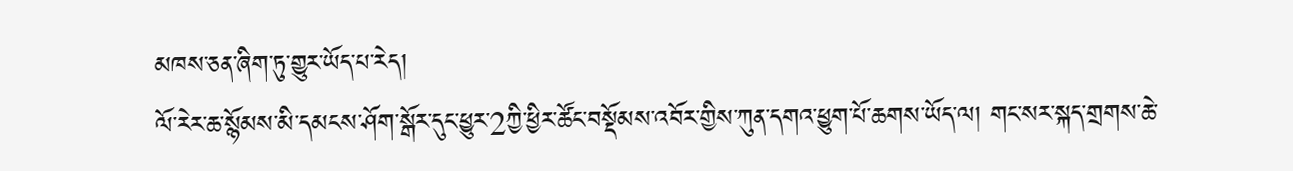མཁས་ཅན་ཞིག་ཏུ་གྱུར་ཡོད་པ་རེད།
ལོ་རེར་ཆ་སྙོམས་མི་དམངས་ཤོག་སྒོར་དུང་ཕྱུར་2ཀྱི་ཕྱིར་ཚོང་བསྡོམས་འབོར་གྱིས་ཀུན་དགའ་ཕྱུག་པོ་ཆགས་ཡོད་ལ། གང་སར་སྐད་གྲགས་ཆེ་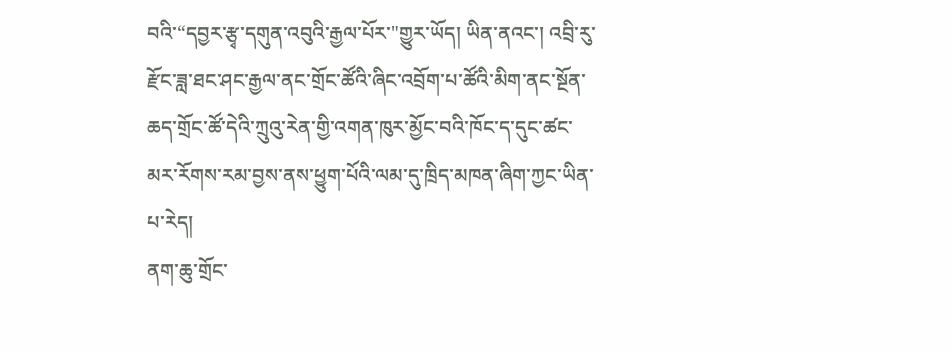བའི་“དབྱར་རྩྭ་དགུན་འབུའི་རྒྱལ་པོར་"གྱུར་ཡོད། ཡིན་ནའང་། འབྲི་རུ་རྫོང་ཟླ་ཐང་ཤང་རྒྱལ་ནང་གྲོང་ཚོའི་ཞིང་འབྲོག་པ་ཚོའི་མིག་ནང་སྔོན་ཆད་གྲོང་ཚོ་དེའི་ཀྲུའུ་རེན་གྱི་འགན་ཁུར་མྱོང་བའི་ཁོང་ད་དུང་ཚང་མར་རོགས་རམ་བྱས་ནས་ཕྱུག་པོའི་ལམ་དུ་ཁྲིད་མཁན་ཞིག་ཀྱང་ཡིན་པ་རེད།
ནག་ཆུ་གྲོང་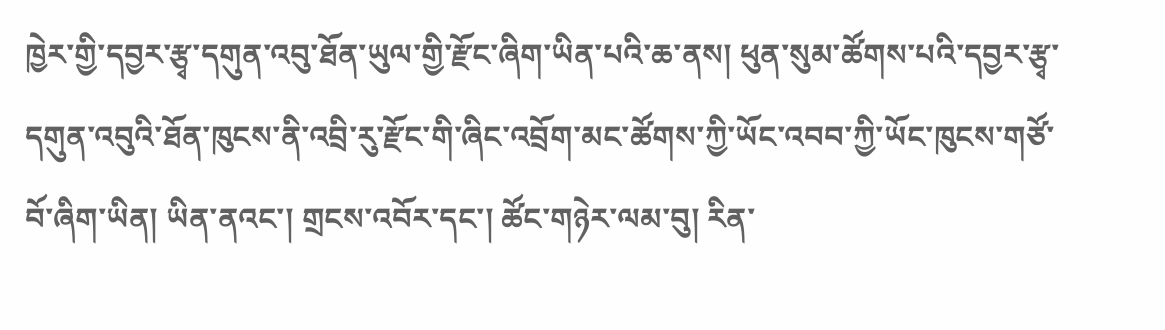ཁྱེར་གྱི་དབྱར་རྩྭ་དགུན་འབུ་ཐོན་ཡུལ་གྱི་རྫོང་ཞིག་ཡིན་པའི་ཆ་ནས། ཕུན་སུམ་ཚོགས་པའི་དབྱར་རྩྭ་དགུན་འབུའི་ཐོན་ཁུངས་ནི་འབྲི་རུ་རྫོང་གི་ཞིང་འབྲོག་མང་ཚོགས་ཀྱི་ཡོང་འབབ་ཀྱི་ཡོང་ཁུངས་གཙོ་བོ་ཞིག་ཡིན། ཡིན་ནའང་། གྲངས་འབོར་དང་། ཚོང་གཉེར་ལམ་བུ། རིན་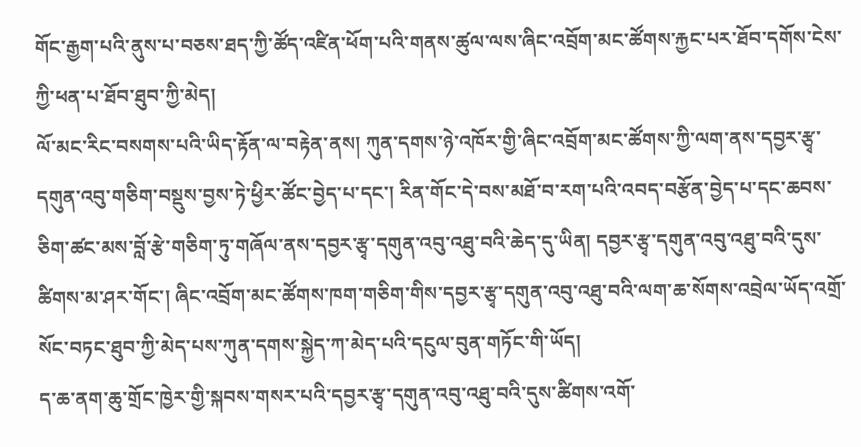གོང་རྒྱག་པའི་ནུས་པ་བཅས་ཐད་ཀྱི་ཚོད་འཛིན་ཕོག་པའི་གནས་ཚུལ་ལས་ཞིང་འབྲོག་མང་ཚོགས་རྐྱང་པར་ཐོབ་དགོས་ངེས་ཀྱི་ཕན་པ་ཐོབ་ཐུབ་ཀྱི་མེད།
ལོ་མང་རིང་བསགས་པའི་ཡིད་རྟོན་ལ་བརྟེན་ནས། ཀུན་དགས་ཉེ་འཁོར་གྱི་ཞིང་འབྲོག་མང་ཚོགས་ཀྱི་ལག་ནས་དབྱར་རྩྭ་དགུན་འབུ་གཅིག་བསྡུས་བྱས་ཏེ་ཕྱིར་ཚོང་བྱེད་པ་དང་། རིན་གོང་དེ་བས་མཐོ་བ་རག་པའི་འབད་བརྩོན་བྱེད་པ་དང་ཆབས་ཅིག་ཚང་མས་བློ་རྩེ་གཅིག་ཏུ་གཞོལ་ནས་དབྱར་རྩྭ་དགུན་འབུ་འཐུ་བའི་ཆེད་དུ་ཡིན། དབྱར་རྩྭ་དགུན་འབུ་འཐུ་བའི་དུས་ཚིགས་མ་ཤར་གོང་། ཞིང་འབྲོག་མང་ཚོགས་ཁག་གཅིག་གིས་དབྱར་རྩྭ་དགུན་འབུ་འཐུ་བའི་ལག་ཆ་སོགས་འབྲེལ་ཡོད་འགྲོ་སོང་བཏང་ཐུབ་ཀྱི་མེད་པས་ཀུན་དགས་སྐྱེད་ཀ་མེད་པའི་དངུལ་བུན་གཏོང་གི་ཡོད།
ད་ཆ་ནག་ཆུ་གྲོང་ཁྱེར་གྱི་སྐབས་གསར་པའི་དབྱར་རྩྭ་དགུན་འབུ་འཐུ་བའི་དུས་ཚིགས་འགོ་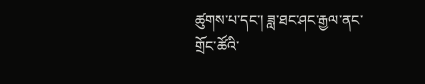ཚུགས་པ་དང་། ཟླ་ཐང་ཤང་རྒྱལ་ནང་གྲོང་ཚོའི་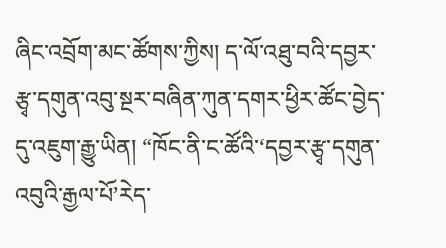ཞིང་འབྲོག་མང་ཚོགས་ཀྱིས། ད་ལོ་འཐུ་བའི་དབྱར་རྩྭ་དགུན་འབུ་སྔར་བཞིན་ཀུན་དགར་ཕྱིར་ཚོང་བྱེད་དུ་འཇུག་རྒྱུ་ཡིན། “ཁོང་ནི་ང་ཚོའི་‘དབྱར་རྩྭ་དགུན་འབུའི་རྒྱལ་པོ’རེད་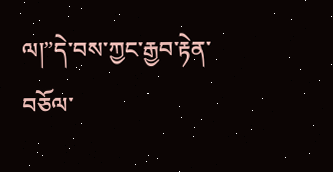ལ།”དེ་བས་ཀྱང་རྒྱབ་རྟེན་བཅོལ་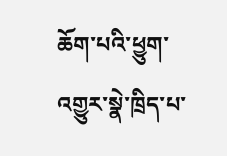ཆོག་པའི་ཕྱུག་འགྱུར་སྣེ་ཁྲིད་པ་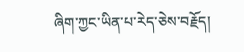ཞིག་ཀྱང་ཡིན་པ་རེད་ཅེས་བརྗོད།